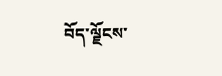བོད་ལྗོངས་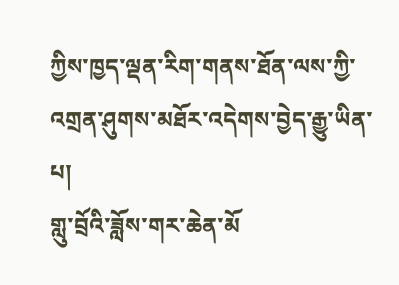ཀྱིས་ཁྱད་ལྡན་རིག་གནས་ཐོན་ལས་ཀྱི་འགྲན་ཤུགས་མཐོར་འདེགས་བྱེད་རྒྱུ་ཡིན་པ།
གླུ་བྲོའི་ཟློས་གར་ཆེན་མོ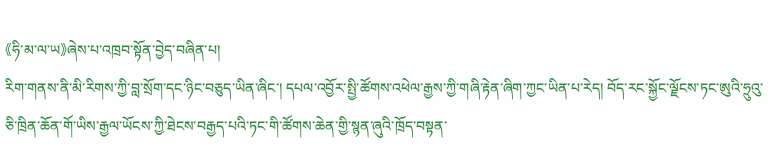《ཧི་མ་ལ་ཡ》ཞེས་པ་འཁྲབ་སྟོན་བྱེད་བཞིན་པ།
རིག་གནས་ནི་མི་རིགས་ཀྱི་བླ་སྲོག་དང་ཉིང་བཅུད་ཡིན་ཞིང་། དཔལ་འབྱོར་སྤྱི་ཚོགས་འཕེལ་རྒྱས་ཀྱི་གཞི་རྟེན་ཞིག་ཀྱང་ཡིན་པ་རེད། བོད་རང་སྐྱོང་ལྗོངས་ཏང་ཨུའི་ཧྲུའུ་ཅི་ཁྲིན་ཆོན་གོ་ཡིས་རྒྱལ་ཡོངས་ཀྱི་ཐེངས་བརྒྱད་པའི་ཏང་གི་ཚོགས་ཆེན་གྱི་སྙན་ཞུའི་ཁྲོད་བསྟན་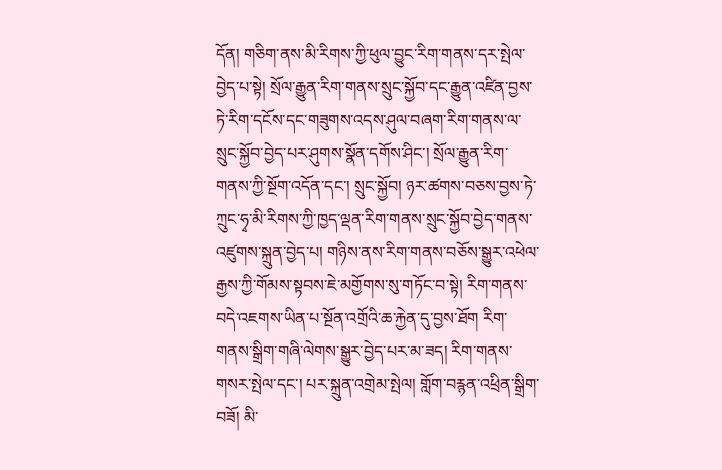དོན། གཅིག་ནས་མི་རིགས་ཀྱི་ཕུལ་བྱུང་རིག་གནས་དར་སྤེལ་བྱེད་པ་སྟེ། སྲོལ་རྒྱུན་རིག་གནས་སྲུང་སྐྱོབ་དང་རྒྱུན་འཛིན་བྱས་ཏེ་རིག་དངོས་དང་གཟུགས་འདས་ཤུལ་བཞག་རིག་གནས་ལ་སྲུང་སྐྱོབ་བྱེད་པར་ཤུགས་སྣོན་དགོས་ཤིང་། སྲོལ་རྒྱུན་རིག་གནས་ཀྱི་སྔོག་འདོན་དང་། སྲུང་སྐྱོབ། ཉར་ཚགས་བཅས་བྱས་ཏེ་ཀྲུང་ཧྭ་མི་རིགས་ཀྱི་ཁྱད་ལྡན་རིག་གནས་སྲུང་སྐྱོབ་བྱེད་གནས་འཛུགས་སྐྲུན་བྱེད་པ། གཉིས་ནས་རིག་གནས་བཅོས་སྒྱུར་འཕེལ་རྒྱས་ཀྱི་གོམས་སྟབས་ཇེ་མགྱོགས་སུ་གཏོང་བ་སྟེ། རིག་གནས་བདེ་འཇགས་ཡིན་པ་སྔོན་འགྲོའི་ཆ་རྐྱེན་དུ་བྱས་ཐོག རིག་གནས་སྒྲིག་གཞི་ལེགས་སྒྱུར་བྱེད་པར་མ་ཟད། རིག་གནས་གསར་སྤེལ་དང་། པར་སྐྲུན་འགྲེམ་སྤེལ། གློག་བརྙན་འཕྲིན་སྒྲིག་བཟོ། མི་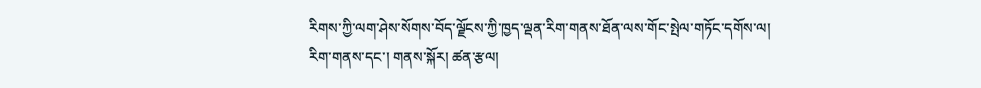རིགས་ཀྱི་ལག་ཤེས་སོགས་བོད་ལྗོངས་ཀྱི་ཁྱད་ལྡན་རིག་གནས་ཐོན་ལས་གོང་སྤེལ་གཏོང་དགོས་ལ། རིག་གནས་དང་། གནས་སྐོར། ཚན་རྩལ།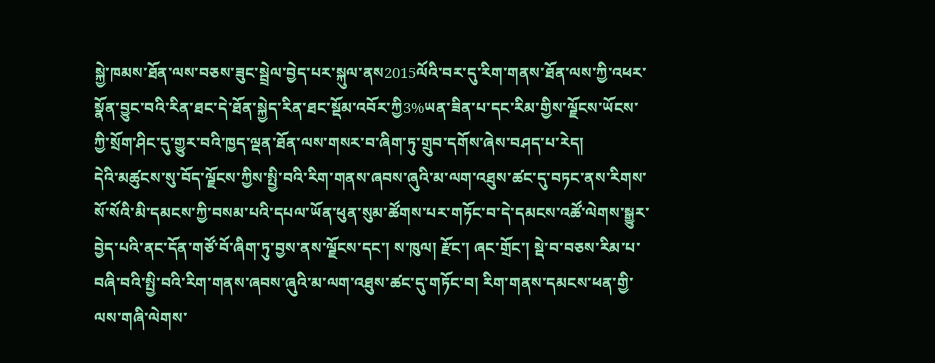སྐྱེ་ཁམས་ཐོན་ལས་བཅས་ཟུང་སྦྲེལ་བྱེད་པར་སྐུལ་ནས2015ལོའི་བར་དུ་རིག་གནས་ཐོན་ལས་ཀྱི་འཕར་སྣོན་བྱུང་བའི་རིན་ཐང་དེ་ཐོན་སྐྱེད་རིན་ཐང་སྡོམ་འབོར་ཀྱི3%ཡན་ཟིན་པ་དང་རིམ་གྱིས་ལྗོངས་ཡོངས་ཀྱི་སྲོག་ཤིང་དུ་གྱུར་བའི་ཁྱད་ལྡན་ཐོན་ལས་གསར་བ་ཞིག་ཏུ་གྲུབ་དགོས་ཞེས་བཤད་པ་རེད།
དེའི་མཚུངས་སུ་བོད་ལྗོངས་ཀྱིས་སྤྱི་བའི་རིག་གནས་ཞབས་ཞུའི་མ་ལག་འཐུས་ཚང་དུ་བཏང་ནས་རིགས་སོ་སོའི་མི་དམངས་ཀྱི་བསམ་པའི་དཔལ་ཡོན་ཕུན་སུམ་ཚོགས་པར་གཏོང་བ་དེ་དམངས་འཚོ་ལེགས་སྒྱུར་བྱེད་པའི་ནང་དོན་གཙོ་བོ་ཞིག་ཏུ་བྱས་ནས་ལྗོངས་དང་། ས་ཁུལ། རྫོང་། ཞང་གྲོང་། སྡེ་བ་བཅས་རིམ་པ་བཞི་བའི་སྤྱི་བའི་རིག་གནས་ཞབས་ཞུའི་མ་ལག་འཐུས་ཚང་དུ་གཏོང་བ། རིག་གནས་དམངས་ཕན་གྱི་ལས་གཞི་ལེགས་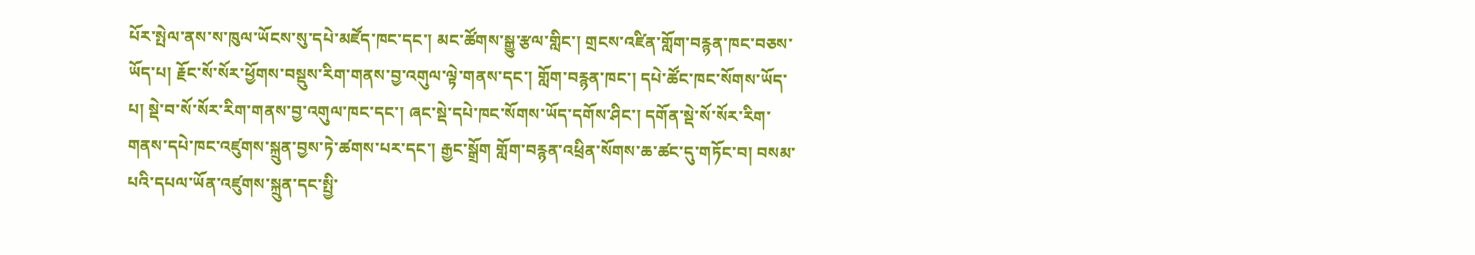པོར་སྤེལ་ནས་ས་ཁུལ་ཡོངས་སུ་དཔེ་མཛོད་ཁང་དང་། མང་ཚོགས་སྒྱུ་རྩལ་གླིང་། གྲངས་འཛིན་གློག་བརྙན་ཁང་བཅས་ཡོད་པ། རྗོང་སོ་སོར་ཕྱོགས་བསྡུས་རིག་གནས་བྱ་འགུལ་ལྟེ་གནས་དང་། གློག་བརྙན་ཁང་། དཔེ་ཚོང་ཁང་སོགས་ཡོད་པ། སྡེ་བ་སོ་སོར་རིག་གནས་བྱ་འགུལ་ཁང་དང་། ཞང་སྡེ་དཔེ་ཁང་སོགས་ཡོད་དགོས་ཤིང་། དགོན་སྡེ་སོ་སོར་རིག་གནས་དཔེ་ཁང་འཛུགས་སྐྲུན་བྱས་ཏེ་ཚགས་པར་དང་། རྒྱང་སྒྲོག གློག་བརྙན་འཕྲིན་སོགས་ཆ་ཚང་དུ་གཏོང་བ། བསམ་པའི་དཔལ་ཡོན་འཛུགས་སྐྲུན་དང་སྤྱི་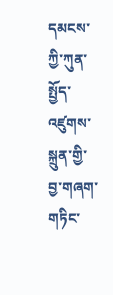དམངས་ཀྱི་ཀུན་སྤྱོད་འཛུགས་སྐྲུན་གྱི་བྱ་གཞག་གཏིང་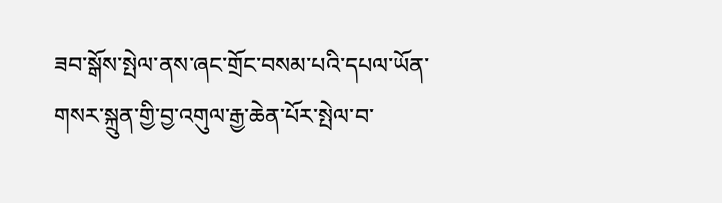ཟབ་སྒོས་སྤེལ་ནས་ཞང་གྲོང་བསམ་པའི་དཔལ་ཡོན་གསར་སྐྲུན་གྱི་བྱ་འགུལ་རྒྱ་ཆེན་པོར་སྤེལ་བ་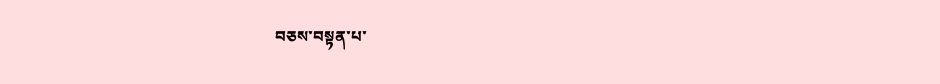བཅས་བསྟན་པ་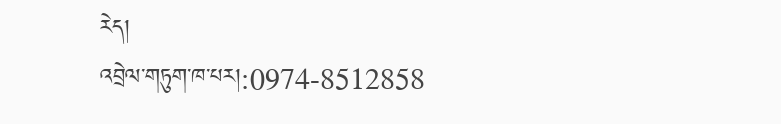རེད།
འབྲེལ་གཏུག་ཁ་པར།:0974-8512858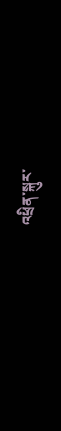འཕྲིན་སྐུར་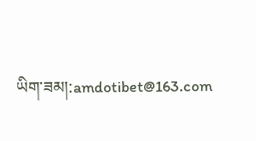ཡིག་ཟམ།:amdotibet@163.com